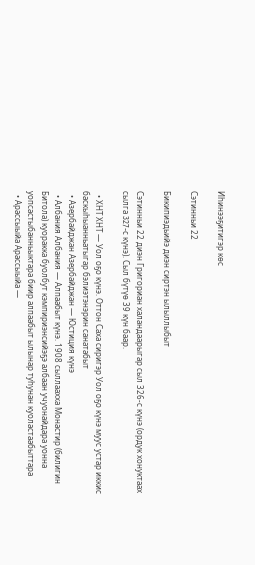Иһинээҕитигэр көс

Сэтинньи 22

Бикипиэдьийэ диэн сиртэн ылыллыбыт

Сэтинньи 22 диэн Григориан халандаарыгар сыл 326-с күнэ (ордук хонуктаах сылга 327-c күнэ). Сыл бүтүө 39 күн баар.

  • ХНТ ХНТ — Уол оҕо күнэ. Оттон Саха сиригэр Уол оҕо күнэ муус устар иккис баскыһыанньатыгар бэлиэтэнэрин санатабыт
  • Азербайджан Азербайджан — Юстиция күнэ
  • Албания Албания — Алпаабыт күнэ. 1908 сыллаахха Монастир (билигин Битола) куоракка буолбут кэмпириэнсийэҕэ албаан учуонайдара уонна уопсастыбанньыктара биир алпаабыт ылынар туһунан куоластаабыттара
  • Арассыыйа Арассыыйа —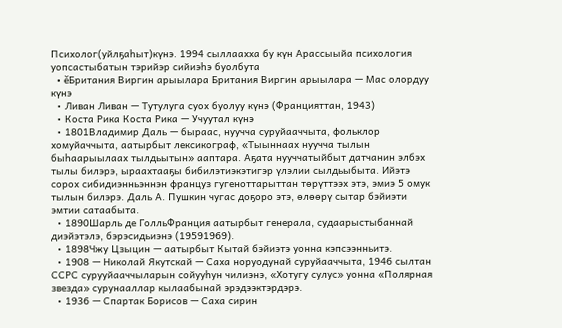Психолог(уйлҕаһыт)күнэ. 1994 сыллаахха бу күн Арассыыйа психология уопсастыбатын тэрийэр сийиэһэ буолбута
  • ěБритания Виргин арыылара Британия Виргин арыылара — Мас олордуу күнэ
  • Ливан Ливан — Тутулуга суох буолуу күнэ (Францияттан, 1943)
  • Коста Рика Коста Рика — Учуутал күнэ
  • 1801Владимир Даль — быраас, нуучча суруйааччыта, фольклор хомуйаччыта, аатырбыт лексикограф, «Тыыннаах нуучча тылын быһаарыылаах тылдьытын» ааптара. Аҕата нууччатыйбыт датчанин элбэх тылы билэрэ, ыраахтааҕы бибилэтиэкэтигэр үлэлии сылдьыбыта. Ийэтэ сорох сибидиэнньэннэн француз гугеноттарыттан төрүттээх этэ, эмиэ 5 омук тылын билэрэ. Даль А. Пушкин чугас доҕоро этэ, өлөөрү сытар бэйиэти эмтии сатаабыта.
  • 1890Шарль де ГолльФранция аатырбыт генерала, судаарыстыбаннай диэйэтэлэ, бэрэсидьиэнэ (19591969).
  • 1898Чжу Цзыцин — аатырбыт Кытай бэйиэтэ уонна кэпсээнньитэ.
  • 1908 — Николай Якутскай — Саха норуодунай суруйааччыта, 1946 сылтан ССРС сурууйааччыларын сойууһун чилиэнэ, «Хотугу сулус» уонна «Полярная звезда» сурунааллар кылаабынай эрэдээктэрдэрэ.
  • 1936 — Спартак Борисов — Саха сирин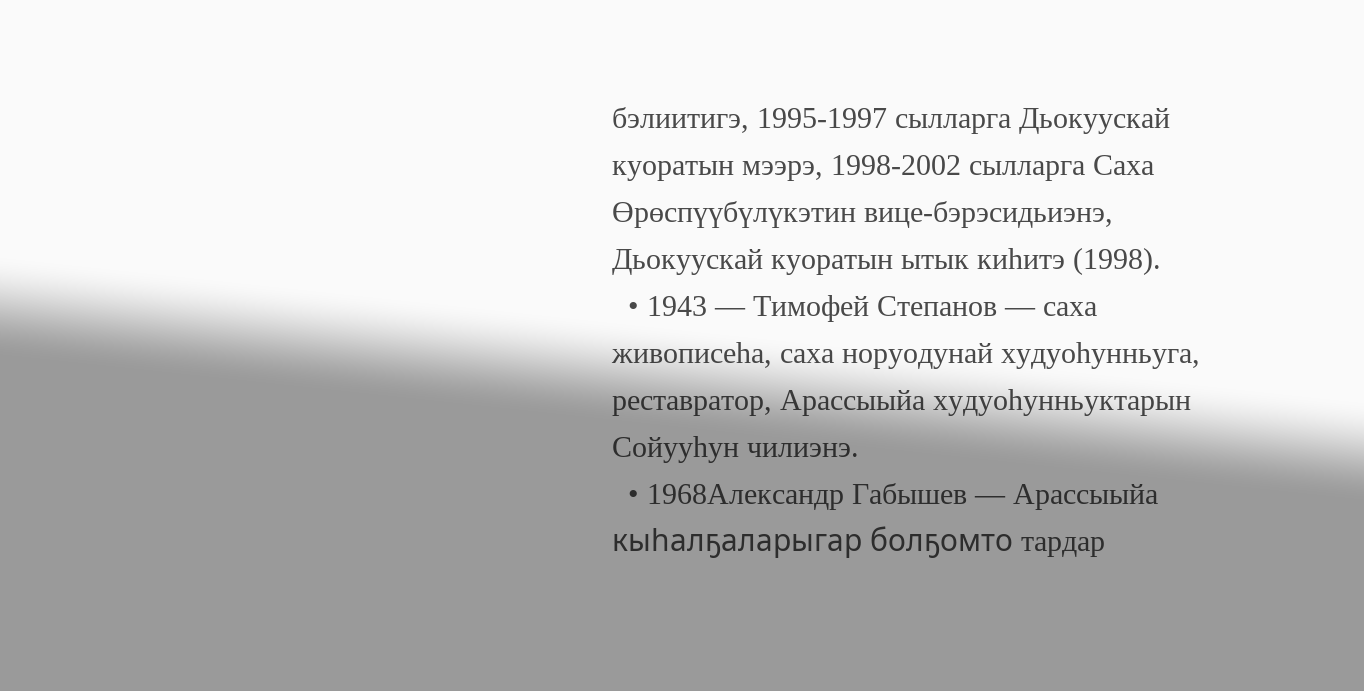бэлиитигэ, 1995-1997 сылларга Дьокуускай куоратын мээрэ, 1998-2002 сылларга Саха Өрөспүүбүлүкэтин вице-бэрэсидьиэнэ, Дьокуускай куоратын ытык киһитэ (1998).
  • 1943 — Тимофей Степанов — саха живописеһа, саха норуодунай худуоһунньуга, реставратор, Арассыыйа худуоһунньуктарын Сойууһун чилиэнэ.
  • 1968Александр Габышев — Арассыыйа кыһалҕаларыгар болҕомто тардар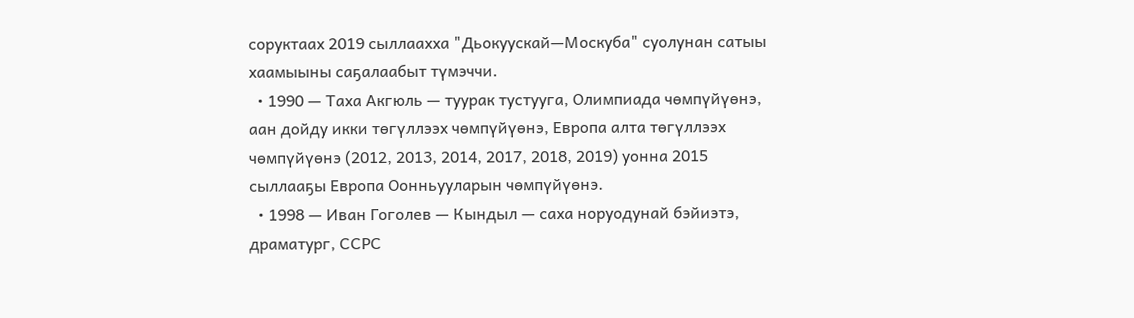соруктаах 2019 сыллаахха "Дьокуускай—Москуба" суолунан сатыы хаамыыны саҕалаабыт түмэччи.
  • 1990 — Таха Акгюль — туурак тустууга, Олимпиада чөмпүйүөнэ, аан дойду икки төгүллээх чөмпүйүөнэ, Европа алта төгүллээх чөмпүйүөнэ (2012, 2013, 2014, 2017, 2018, 2019) уонна 2015 сыллааҕы Европа Оонньууларын чөмпүйүөнэ.
  • 1998 — Иван Гоголев — Кындыл — саха норуодунай бэйиэтэ, драматург, ССРС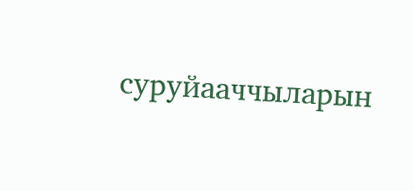суруйааччыларын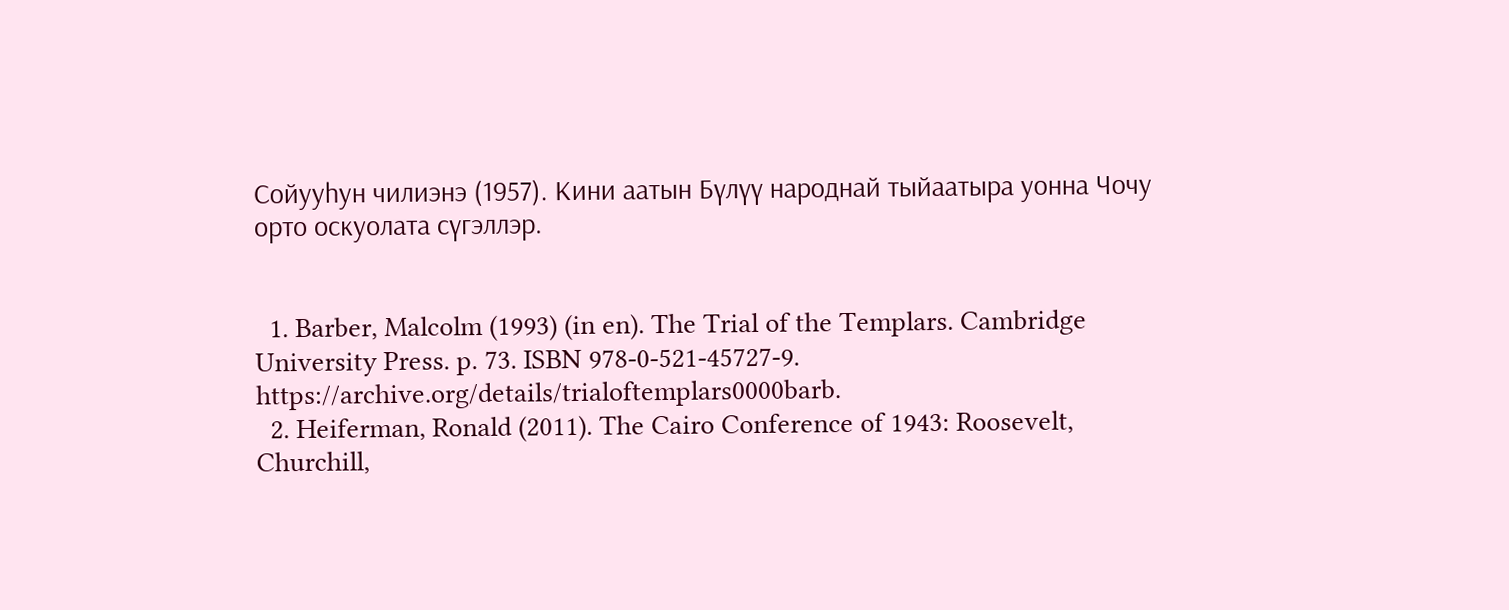Сойууһун чилиэнэ (1957). Кини аатын Бүлүү народнай тыйаатыра уонна Чочу орто оскуолата сүгэллэр.


  1. Barber, Malcolm (1993) (in en). The Trial of the Templars. Cambridge University Press. p. 73. ISBN 978-0-521-45727-9. https://archive.org/details/trialoftemplars0000barb.
  2. Heiferman, Ronald (2011). The Cairo Conference of 1943: Roosevelt, Churchill,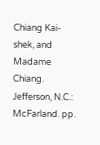Chiang Kai-shek, and Madame Chiang. Jefferson, N.C.: McFarland. pp.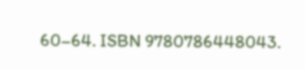60–64. ISBN 9780786448043.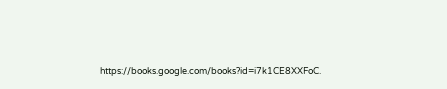https://books.google.com/books?id=i7k1CE8XXFoC.